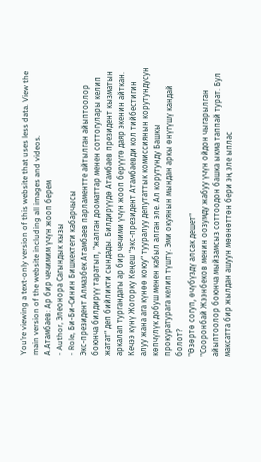You’re viewing a text-only version of this website that uses less data. View the main version of the website including all images and videos.
А.Атамбаев: Ар бир чечимим үчүн жооп берем
- Author, Элеонора Сагындык кызы
- Role, Би-Би-Синин Бишкектеги кабарчысы
Экс-президент Алмазбек Атамбаев парламентте айтылган айыптоолор боюнча билдирүү таратып, "жалган дооматтар менен соттогулары келип жатат" деп бийликти сындады. Билдирүүдө Атамбаев президент кызматын аркалап тургандагы ар бир чечими үчүн жооп берүүгө даяр экенин айткан.
Кечээ күнү Жогорку Кеңеш "экс-президент Атамбаевди кол тийбестигин алуу жана ага күнөө коюу" тууралуу депутаттык комиссиянын корутундусун көпчүлүк добуш менен кабыл алган эле. Ал корутунду Башкы прокуратурага келип түштү. Эми окуянын мындан аркы өнүгүшү кандай болот?
"Өзөртө согуп, өчүбүздү алсак дешет"
"Сооронбай Жээнбеков менин оозумду жабуу үчүн ойдон чыгарылган айыптоолор боюнча мыйзамсыз соттоодон башка ыкма таппай турат. Бул максатта бир жылдан ашуун мөөнөттөн бери эң эле ыплас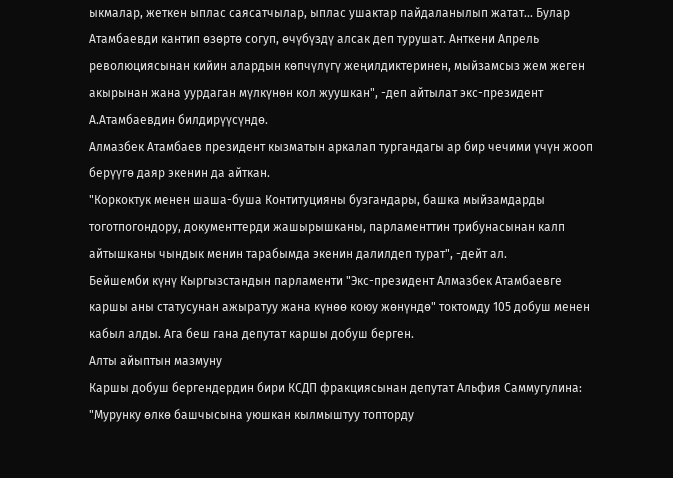ыкмалар, жеткен ыплас саясатчылар, ыплас ушактар пайдаланылып жатат... Булар Атамбаевди кантип өзөртө согуп, өчүбүздү алсак деп турушат. Анткени Апрель революциясынан кийин алардын көпчүлүгү жеңилдиктеринен, мыйзамсыз жем жеген акырынан жана уурдаган мүлкүнөн кол жуушкан", -деп айтылат экс-президент А.Атамбаевдин билдирүүсүндө.
Алмазбек Атамбаев президент кызматын аркалап тургандагы ар бир чечими үчүн жооп берүүгө даяр экенин да айткан.
"Коркоктук менен шаша-буша Контитуцияны бузгандары, башка мыйзамдарды тоготпогондору, документтерди жашырышканы, парламенттин трибунасынан калп айтышканы чындык менин тарабымда экенин далилдеп турат", -дейт ал.
Бейшемби күнү Кыргызстандын парламенти "Экс-президент Алмазбек Атамбаевге каршы аны статусунан ажыратуу жана күнөө коюу жөнүндө" токтомду 105 добуш менен кабыл алды. Ага беш гана депутат каршы добуш берген.
Алты айыптын мазмуну
Каршы добуш бергендердин бири КСДП фракциясынан депутат Альфия Саммугулина:
"Мурунку өлкө башчысына уюшкан кылмыштуу топторду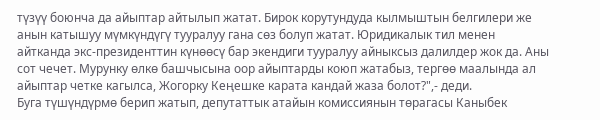түзүү боюнча да айыптар айтылып жатат. Бирок корутундуда кылмыштын белгилери же анын катышуу мүмкүндүгү тууралуу гана сөз болуп жатат. Юридикалык тил менен айтканда экс-президенттин күнөөсү бар экендиги тууралуу айныксыз далилдер жок да. Аны сот чечет. Мурунку өлкө башчысына оор айыптарды коюп жатабыз, тергөө маалында ал айыптар четке кагылса, Жогорку Кеңешке карата кандай жаза болот?",- деди.
Буга түшүндүрмө берип жатып, депутаттык атайын комиссиянын төрагасы Каныбек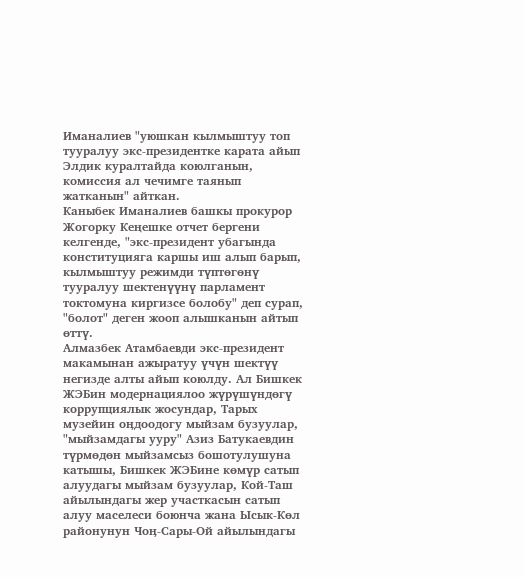Иманалиев "уюшкан кылмыштуу топ тууралуу экс-президентке карата айып Элдик куралтайда коюлганын, комиссия ал чечимге таянып жатканын" айткан.
Каныбек Иманалиев башкы прокурор Жогорку Кеңешке отчет бергени келгенде, "экс-президент убагында конституцияга каршы иш алып барып, кылмыштуу режимди түптөгөнү тууралуу шектенүүнү парламент токтомуна киргизсе болобу" деп сурап, "болот" деген жооп алышканын айтып өттү.
Алмазбек Атамбаевди экс-президент макамынан ажыратуу үчүн шектүү негизде алты айып коюлду. Ал Бишкек ЖЭБин модернациялоо жүрүшүндөгү коррупциялык жосундар, Тарых музейин оӊдоодогу мыйзам бузуулар, "мыйзамдагы ууру" Азиз Батукаевдин түрмөдөн мыйзамсыз бошотулушуна катышы, Бишкек ЖЭБине көмүр сатып алуудагы мыйзам бузуулар, Кой-Таш айылындагы жер участкасын сатып алуу маселеси боюнча жана Ысык-Көл районунун Чоӊ-Сары-Ой айылындагы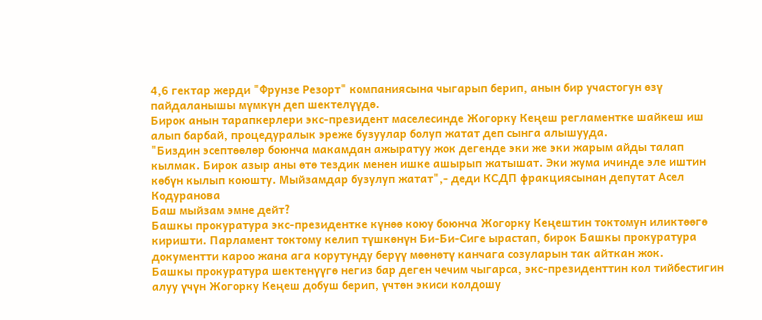4,6 гектар жерди "Фрунзе Резорт" компаниясына чыгарып берип, анын бир участогун өзү пайдаланышы мүмкүн деп шектелүүдө.
Бирок анын тарапкерлери экс-президент маселесинде Жогорку Кеңеш регламентке шайкеш иш алып барбай, процедуралык эреже бузуулар болуп жатат деп сынга алышууда.
"Биздин эсептөөлөр боюнча макамдан ажыратуу жок дегенде эки же эки жарым айды талап кылмак. Бирок азыр аны өтө тездик менен ишке ашырып жатышат. Эки жума ичинде эле иштин көбүн кылып коюшту. Мыйзамдар бузулуп жатат",- деди КСДП фракциясынан депутат Асел Кодуранова
Баш мыйзам эмне дейт?
Башкы прокуратура экс-президентке күнөө коюу боюнча Жогорку Кеңештин токтомун иликтөөгө киришти. Парламент токтому келип түшкөнүн Би-Би-Сиге ырастап, бирок Башкы прокуратура документти кароо жана ага корутунду берүү мөөнөтү канчага созуларын так айткан жок.
Башкы прокуратура шектенүүгө негиз бар деген чечим чыгарса, экс-президенттин кол тийбестигин алуу үчүн Жогорку Кеңеш добуш берип, үчтөн экиси колдошу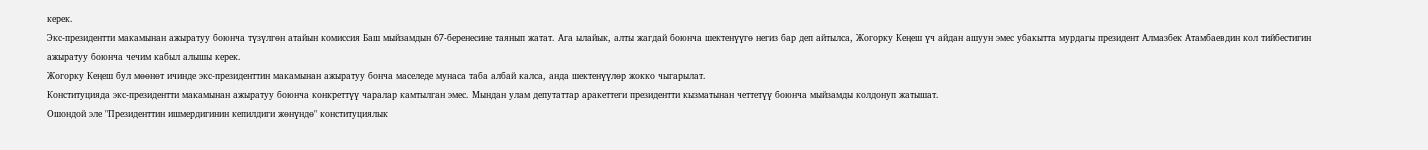керек.
Экс-президентти макамынан ажыратуу боюнча түзүлгөн атайын комиссия Баш мыйзамдын 67-беренесине таянып жатат. Ага ылайык, алты жагдай боюнча шектенүүгө негиз бар деп айтылса, Жогорку Кеңеш үч айдан ашуун эмес убакытта мурдагы президент Алмазбек Атамбаевдин кол тийбестигин ажыратуу боюнча чечим кабыл алышы керек.
Жогорку Кеңеш бул мөөнөт ичинде экс-президенттин макамынан ажыратуу бонча маселеде мунаса таба албай калса, анда шектенүүлөр жокко чыгарылат.
Конституцияда экс-президентти макамынан ажыратуу боюнча конкреттүү чаралар камтылган эмес. Мындан улам депутаттар аракеттеги президентти кызматынан четтетүү боюнча мыйзамды колдонуп жатышат.
Ошондой эле "Президенттин ишмердигинин кепилдиги жөнүндө" конституциялык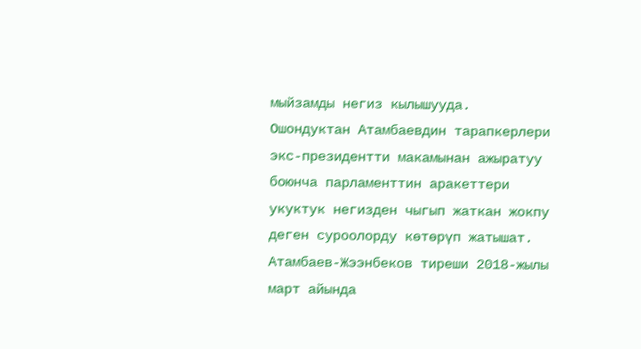мыйзамды негиз кылышууда.
Ошондуктан Атамбаевдин тарапкерлери экс-президентти макамынан ажыратуу боюнча парламенттин аракеттери укуктук негизден чыгып жаткан жокпу деген суроолорду көтөрүп жатышат.
Атамбаев-Жээнбеков тиреши 2018-жылы март айында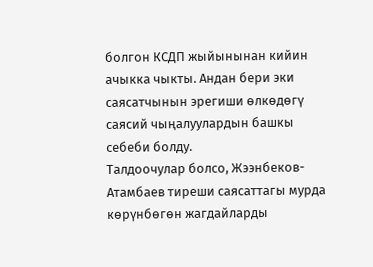болгон КСДП жыйынынан кийин ачыкка чыкты. Андан бери эки саясатчынын эрегиши өлкөдөгү саясий чыңалуулардын башкы себеби болду.
Талдоочулар болсо, Жээнбеков-Атамбаев тиреши саясаттагы мурда көрүнбөгөн жагдайларды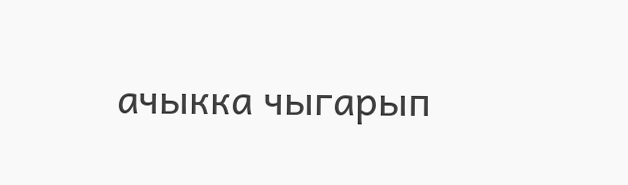ачыкка чыгарып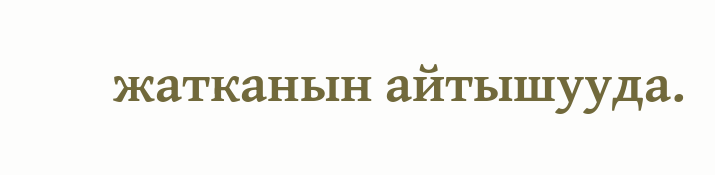жатканын айтышууда.